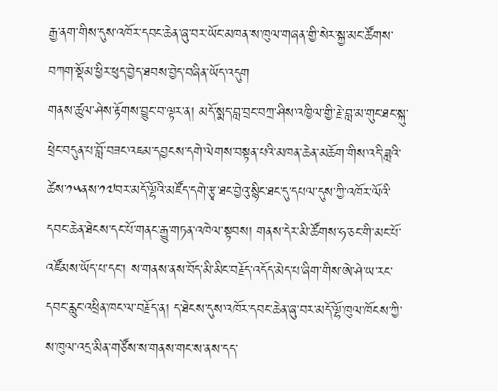རྒྱ་ནག་གིས་དུས་འཁོར་དབང་ཆེན་ཞུ་བར་ཡོང་མཁན་ས་ཁུལ་གཞན་གྱི་སེར་སྐྱ་མང་ཚོགས་བཀག་སྡོམ་ཕྱིར་ཕུད་བྱེད་ཐབས་བྱེད་བཞིན་ཡོད་འདུག
གནས་ཚུལ་ཤེས་རྟོགས་བྱུང་བ་ལྟར་ན། མདོ་སྨད་བླ་བྲང་བཀྲ་ཤིས་འཁྱིལ་གྱི་རྗེ་བླ་མ་གུང་ཐང་སྐུ་ཕྲེང་བདུན་པ་བློ་བཟང་འཇམ་དབྱངས་དགེ་ལེགས་བསྟན་པའི་མཁན་ཆེན་མཆོག་གིས་འདི་ཟླའི་ཚེས་༡༥ནས་༡༧བར་མདོ་ལྷོའི་མཛོད་དགེ་རྩྭ་ཐང་བྱེའུ་སྙིང་ཐང་དུ་དཔལ་དུས་ཀྱི་འཁོར་ལོའི་དབང་ཆེན་ཐེངས་དང་པོ་གནང་རྒྱུ་གཏན་འཁེལ་སྟབས། གནས་དེར་མི་ཚོགས་ཧ་ཅང་གི་མང་པོ་འཛོམས་ཡོད་པ་དང་། ས་གནས་ནས་བོད་མི་མིང་བརྗོད་འདོད་མེད་པ་ཞིག་གིས་ཨེ་ཤེ་ཡ་རང་དབང་རླུང་འཕྲིན་ཁང་ལ་བརྗོད་ན། ད་ཐེངས་དུས་འཁོར་དབང་ཆེན་ཞུ་བར་མདོ་ལྷོ་ཁུལ་ཁོངས་ཀྱི་ས་ཁུལ་འདྲ་མིན་གཙོས་ས་གནས་གང་ས་ནས་དད་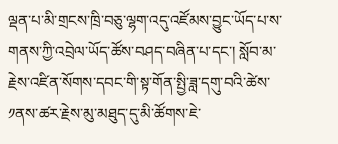ལྡན་པ་མི་གྲངས་ཁྲི་བཅུ་ལྷག་འདུ་འཛོམས་བྱུང་ཡོད་པ་ས་གནས་ཀྱི་འབྲེལ་ཡོད་ཚོས་བཤད་བཞིན་པ་དང་། སློབ་མ་རྗེས་འཛིན་སོགས་དབང་གི་སྟ་གོན་སྤྱི་ཟླ་དགུ་བའི་ཚེས་༡ནས་ཚར་རྗེས་མུ་མཐུད་དུ་མི་ཚོགས་ཇེ་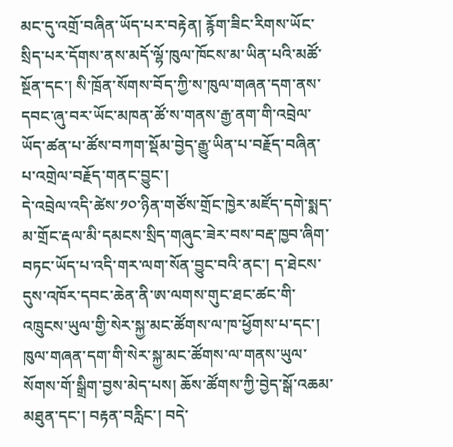མང་དུ་འགྲོ་བཞིན་ཡོད་པར་བརྟེན། རྙོག་ཟིང་རིགས་ཡོང་སྲིད་པར་དོགས་ནས་མདོ་ལྷོ་ཁུལ་ཁོངས་མ་ཡིན་པའི་མཚོ་སྔོན་དང་། སི་ཁྲོན་སོགས་བོད་ཀྱི་ས་ཁུལ་གཞན་དག་ནས་དབང་ཞུ་བར་ཡོང་མཁན་ཚོ་ས་གནས་རྒྱ་ནག་གི་འབྲེལ་ཡོད་ཚན་པ་ཚོས་བཀག་སྡོམ་བྱེད་རྒྱུ་ཡིན་པ་བརྗོད་བཞིན་པ་འགྲེལ་བརྗོད་གནང་བྱུང་།
དེ་འབྲེལ་འདི་ཚེས་༡༠་ཉིན་གཙོས་གྲོང་ཁྱེར་མཛོད་དགེ་སྨད་མ་གྲོང་རྡལ་མི་དམངས་སྲིད་གཞུང་ཟེར་བས་བརྡ་ཁྱབ་ཞིག་བཏང་ཡོད་པ་འདི་གར་ལག་སོན་བྱུང་བའི་ནང་། ད་ཐེངས་དུས་འཁོར་དབང་ཆེན་ནི་ཨ་ལགས་གུང་ཐང་ཚང་གི་འཁྲུངས་ཡུལ་གྱི་སེར་སྐྱ་མང་ཚོགས་ལ་ཁ་ཕྱོགས་པ་དང་། ཁུལ་གཞན་དག་གི་སེར་སྐྱ་མང་ཚོགས་ལ་གནས་ཡུལ་སོགས་གོ་སྒྲིག་བྱས་མེད་པས། ཆོས་ཚོགས་ཀྱི་བྱེད་སྒོ་འཆམ་མཐུན་དང་། བརྟན་བརླིང་། བདེ་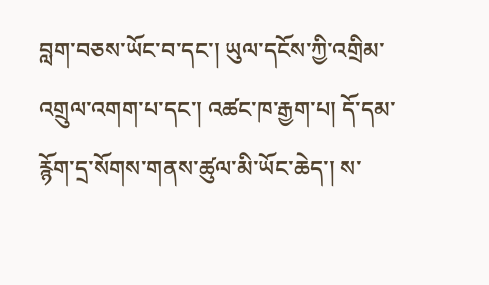བླག་བཅས་ཡོང་བ་དང་། ཡུལ་དངོས་ཀྱི་འགྲིམ་འགྲུལ་འགག་པ་དང་། འཚང་ཁ་རྒྱག་པ། དོ་དམ་རྙོག་དྲ་སོགས་གནས་ཚུལ་མི་ཡོང་ཆེད་། ས་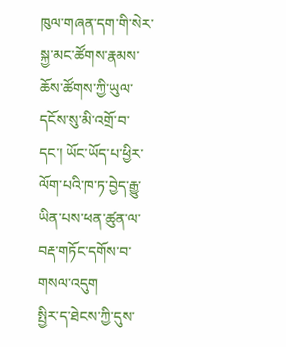ཁུལ་གཞན་དག་གི་སེར་སྐྱ་མང་ཚོགས་རྣམས་ཆོས་ཚོགས་ཀྱི་ཡུལ་དངོས་སུ་མི་འགྲོ་བ་དང་། ཡོང་ཡོད་པ་ཕྱིར་ལོག་པའི་ཁ་ཏ་བྱེད་རྒྱུ་ཡིན་པས་ཕན་ཚུན་ལ་བརྡ་གཏོང་དགོས་བ་གསལ་འདུག
སྤྱིར་ད་ཐེངས་ཀྱི་དུས་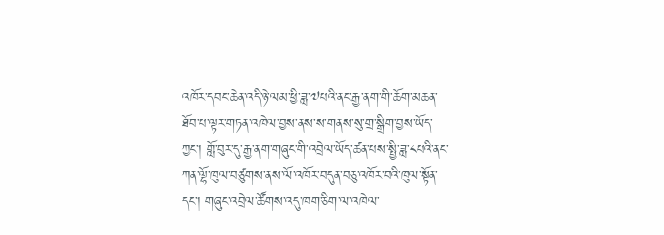འཁོར་དབང་ཆེན་འདི་ཉེ་ལམ་ཕྱི་ཟླ་༧པའི་ནང་རྒྱ་ནག་གི་ཆོག་མཆན་ཐོབ་པ་ལྟར་གཏན་འཁེལ་བྱས་ནས་ས་གནས་སུ་གྲ་སྒྲིག་བྱས་ཡོད་ཀྱང་། གློ་བུར་དུ་རྒྱ་ནག་གཞུང་གི་འབྲེལ་ཡོད་ཚན་པས་སྤྱི་ཟླ་༨པའི་ནང་ཀན་ལྷོ་ཁུལ་བཙུགས་ནས་ལོ་འཁོར་བདུན་བཅུ་འཁོར་བའི་ཁུལ་སྟོན་དང་། གཞུང་འབྲེལ་ཚོགས་འདུ་ཁག་ཅིག་ལ་འཁེལ་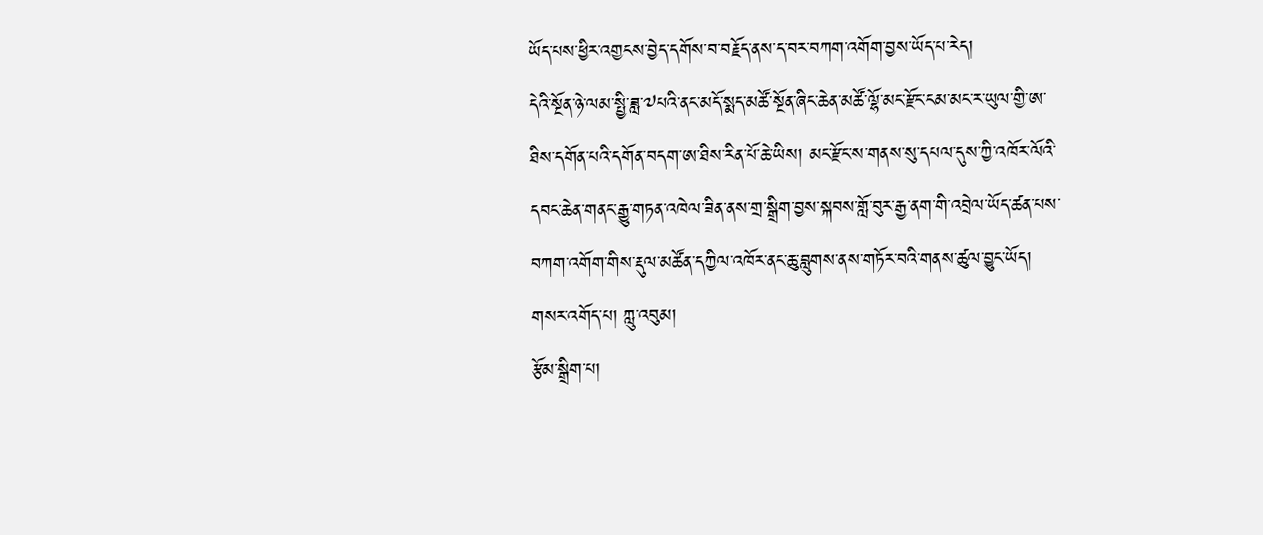ཡོད་པས་ཕྱིར་འགྱངས་བྱེད་དགོས་བ་བརྗོད་ནས་ད་བར་བཀག་འགོག་བྱས་ཡོད་པ་རེད།
དེའི་སྔོན་ཉེ་ལམ་སྤྱི་ཟླ་༧པའི་ནང་མདོ་སྨད་མཚོ་སྔོན་ཞིང་ཆེན་མཚོ་ལྷོ་མང་རྫོང་ངམ་མང་ར་ཡུལ་གྱི་ཨ་ཐིས་དགོན་པའི་དགོན་བདག་ཨ་ཐིས་རིན་པོ་ཆེ་ཡིས། མང་རྫོང་ས་གནས་སུ་དཔལ་དུས་ཀྱི་འཁོར་ལོའི་དབང་ཆེན་གནང་རྒྱུ་གཏན་འཁེལ་ཟིན་ནས་གྲ་སྒྲིག་བྱས་སྐབས་གློ་བུར་རྒྱ་ནག་གི་འབྲེལ་ཡོད་ཚན་པས་བཀག་འགོག་གིས་རྡུལ་མཚོན་དཀྱིལ་འཁོར་ནང་ཆུ་བླུགས་ནས་གཏོར་བའི་གནས་ཚུལ་བྱུང་ཡོད།
གསར་འགོད་པ། ཀླུ་འབུམ།
རྩོམ་སྒྲིག་པ།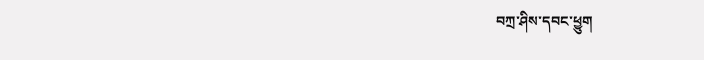བཀྲ་ཤིས་དབང་ཕྱུག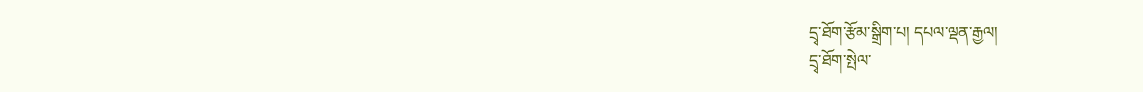དྲྭ་ཐོག་རྩོམ་སྒྲིག་པ། དཔལ་ལྡན་རྒྱལ།
དྲྭ་ཐོག་སྤེལ་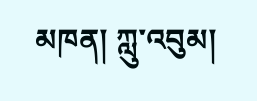མཁན། ཀླུ་འབུམ།